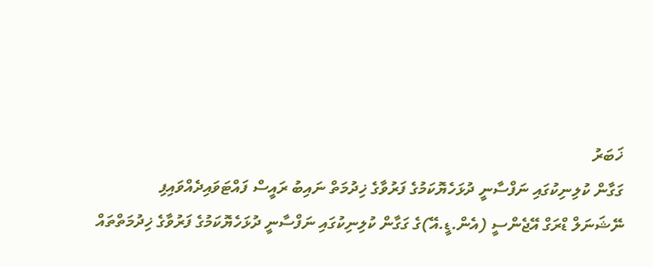ޚަބަރު
ގަގާން ކުލިނިކުގައި ނަފްސާނީ ދުޅަހެޔޮކަމުގެ ފަރުވާގެ ޚިދުމަތް ނައިބު ރައީސް ފައްޓަވައިދެއްވައިފި
ނޭޝަނަލް ޑްރަގް އޭޖެންސީ (އެން.ޑީ.އޭ)ގެ ގަގާން ކުލިނިކުގައި ނަފްސާނީ ދުޅަހެޔޮކަމުގެ ފަރުވާގެ ޚިދުމަތްތައް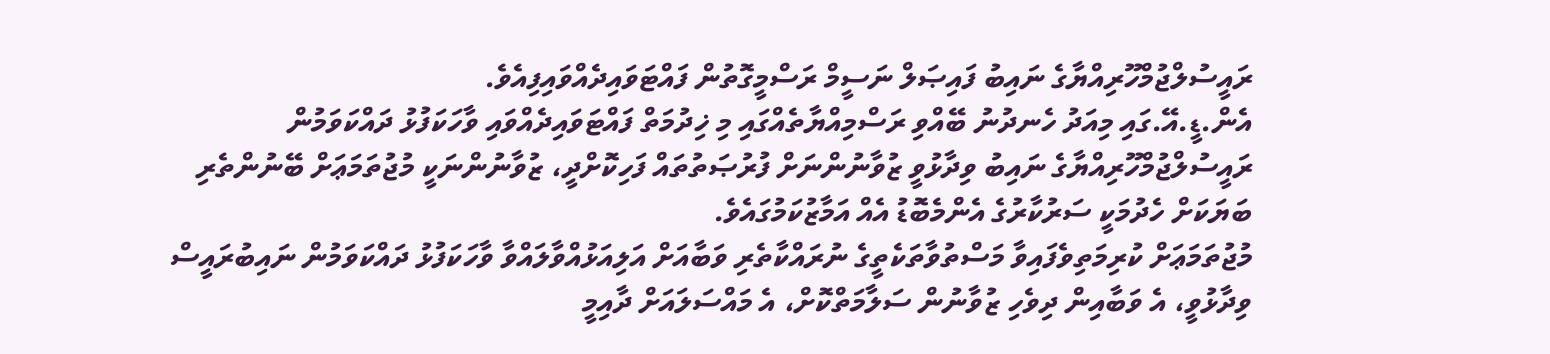ރައީސުލްޖުމްހޫރިއްޔާގެ ނައިބު ފައިޞަލް ނަސީމް ރަސްމީގޮތުން ފައްޓަވައިދެއްވައިފިއެވެ.
އެން.ޑީ.އޭ.ގައި މިއަދު ހެނދުނު ބޭއްވި ރަސްމިއްޔާތެއްގައި މި ޚިދުމަތް ފައްޓަވައިދެއްވައި ވާހަކަފުޅު ދައްކަވަމުން ރައީސުލްޖުމްހޫރިއްޔާގެ ނައިބު ވިދާޅުވީ ޒުވާނުންނަށް ފުރުޞަތުތައް ފަހިކޮށްދީ، ޒުވާނުންނަކީ މުޖުތަމަޢަށް ބޭނުންތެރި ބަޔަކަށް ހެދުމަކީ ސަރުކާރުގެ އެންމެބޮޑު އެއް އަމާޒުކަމުގައެވެ.
މުޖުތަމަޢަށް ކުރިމަތިވެފައިވާ މަސްތުވާތަކެތީގެ ނުރައްކާތެރި ވަބާއަށް އަލިއަޅުއްވާލައްވާ ވާހަކަފުޅު ދައްކަވަމުން ނައިބުރައީސް ވިދާޅުވީ، އެ ވަބާއިން ދިވެހި ޒުވާނުން ސަލާމަތްކޮށް، އެ މައްސަލައަށް ދާއިމީ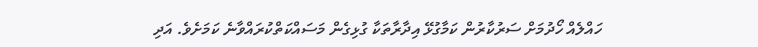ހައްލެއް ހޯދުމަށް ސަރުކާރުން ކަމާގުޅޭ އިދާރާތަކާ ގުޅިގެން މަސައްކަތްކުރައްވާނެ ކަމަށެވެ. އަދި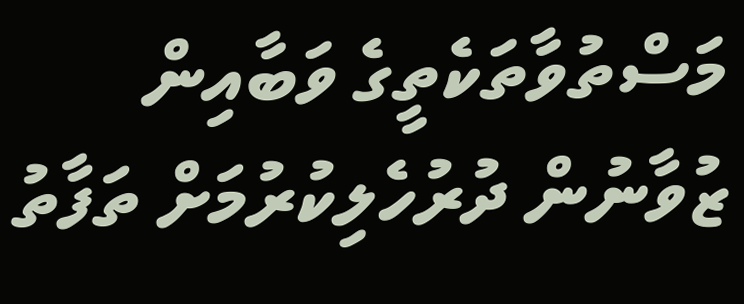މަސްތުވާތަކެތީގެ ވަބާއިން ޒުވާނުން ދުރުހެލިކުރުމަށް ތަފާތު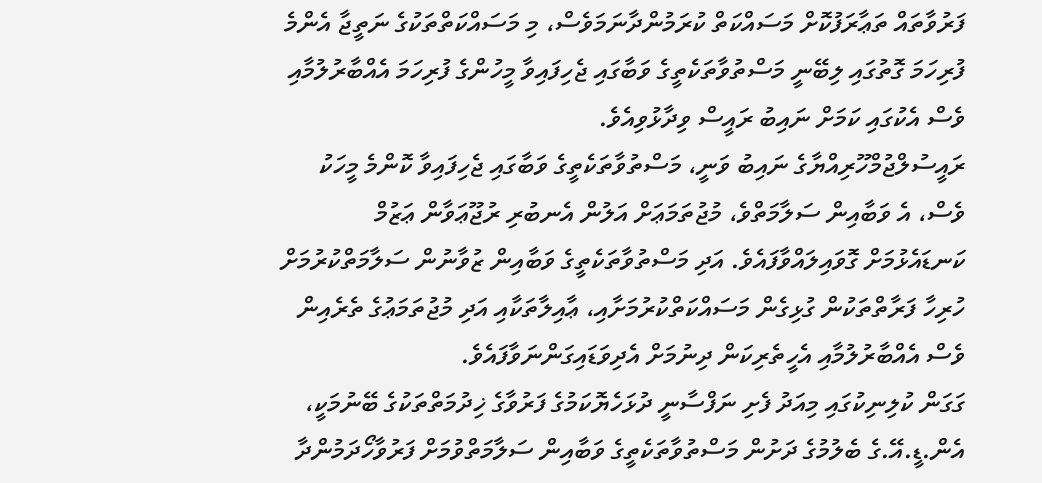ފަރުވާތައް ތަޢާރަފުކޮށް މަސައްކަތް ކުރަމުންދާނަމަވެސް، މި މަސައްކަތްތަކުގެ ނަތީޖާ އެންމެ ފުރިހަމަ ގޮތުގައި ލިބޭނީ މަސްތުވާތަކެތީގެ ވަބާގައި ޖެހިފައިވާ މީހުންގެ ފުރިހަމަ އެއްބާރުލުމާއި ވެސް އެކުގައި ކަމަށް ނައިބު ރައީސް ވިދާޅުވިއެވެ.
ރައީސުލްޖުމްހޫރިއްޔާގެ ނައިބު ވަނީ، މަސްތުވާތަކެތީގެ ވަބާގައި ޖެހިފައިވާ ކޮންމެ މީހަކު ވެސް، އެ ވަބާއިން ސަލާމަތްވެ، މުޖުތަމަޢަށް އަލުން އެނބުރި ރުޖޫޢަވާން ޢަޒުމް ކަނޑައެޅުމަށް ގޮވައިލައްވާފައެވެ. އަދި މަސްތުވާތަކެތީގެ ވަބާއިން ޒުވާނުން ސަލާމަތްކުރުމަށް ހުރިހާ ފަރާތްތަކުން ގުޅިގެން މަސައްކަތްކުރުމަށާއި، ޢާއިލާތަކާއި އަދި މުޖުތަމަޢުގެ ތެރެއިން ވެސް އެއްބާރުލުމާއި އެހީތެރިކަން ދިނުމަށް އެދިވަޑައިގަންނަވާފައެވެ.
ގަގަން ކުލިނިކުގައި މިއަދު ފެށި ނަފްސާނީ ދުޅަހެޔޮކަމުގެ ފަރުވާގެ ޚިދުމަތްތަކުގެ ބޭނުމަކީ، އެން.ޑީ.އޭ.ގެ ބެލުމުގެ ދަށުން މަސްތުވާތަކެތީގެ ވަބާއިން ސަލާމަތްވުމަށް ފަރުވާހޯދަމުންދާ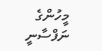މީހުންގެ ނަފްސާނީ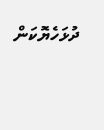ދުޅަހެޔޮކަން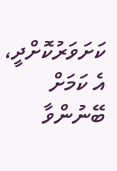ކަށަވަރުކޮށްދީ، އެ ކަމަށް ބޭނުންވާ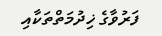ފަރުވާގެ ޚިދުމަތްތަކާއި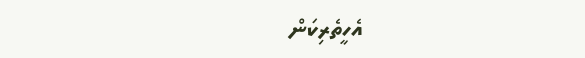އެހީތެރިކަން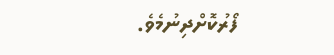ފޯރުކޮށްދިނުމެވެ.